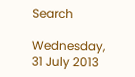Search

Wednesday, 31 July 2013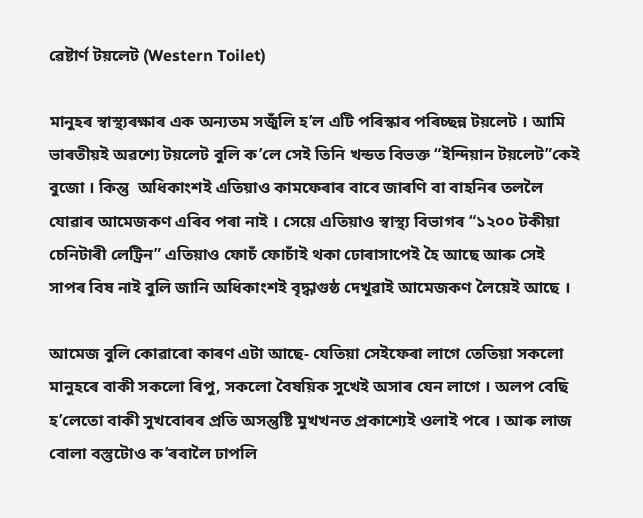ৱেষ্টাৰ্ণ টয়লেট (Western Toilet)

মানুহৰ স্বাস্থ্যৰক্ষাৰ এক অন্যতম সজুঁলি হ’ল এটি পৰিস্কাৰ পৰিচ্ছন্ন টয়লেট । আমি ভাৰতীয়ই অৱশ্যে টয়লেট বুলি ক’লে সেই তিনি খন্ডত বিভক্ত “ইন্দিয়ান টয়লেট”কেই বুজো । কিন্তু  অধিকাংশই এতিয়াও কামফেৰাৰ বাবে জাৰণি বা বাহনিৰ তললৈ যোৱাৰ আমেজকণ এৰিব পৰা নাই । সেয়ে এতিয়াও স্বাস্থ্য বিভাগৰ “১২০০ টকীয়া চেনিটাৰী লেট্রিন” এতিয়াও ফোচঁ ফোচাঁই থকা ঢোৰাসাপেই হৈ আছে আৰু সেই সাপৰ বিষ নাই বুলি জানি অধিকাংশই বৃদ্ধাগুষ্ঠ দেখুৱাই আমেজকণ লৈয়েই আছে ।

আমেজ বুলি কোৱাৰো কাৰণ এটা আছে- যেতিয়া সেইফেৰা লাগে তেতিয়া সকলো মানুহৰে বাকী সকলো ৰিপু, সকলো বৈষয়িক সুখেই অসাৰ যেন লাগে । অলপ বেছি হ’লেতো বাকী সুখবোৰৰ প্রতি অসন্তুষ্টি মুখখনত প্রকাশ্যেই ওলাই পৰে । আৰু লাজ বোলা বস্তুটোও ক’ৰবালৈ ঢাপলি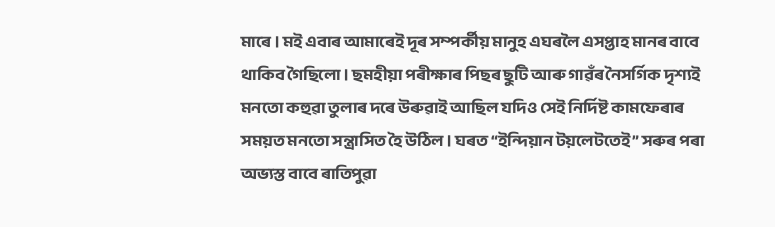মাৰে । মই এবাৰ আমাৰেই দূৰ সম্পৰ্কীয় মানুহ এঘৰলৈ এসপ্তাহ মানৰ বাবে থাকিব গৈছিলো । ছমহীয়া পৰীক্ষাৰ পিছৰ ছুটি আৰু গাৱঁৰ নৈসৰ্গিক দৃশ্যই মনতো কহুৱা তুলাৰ দৰে উৰুৱাই আছিল যদিও সেই নিৰ্দিষ্ট কামফেৰাৰ সময়ত মনতো সন্ত্রাসিত হৈ উঠিল । ঘৰত “ইন্দিয়ান টয়লেটতেই” সৰুৰ পৰা অভ্যস্ত বাবে ৰাতিপুৱা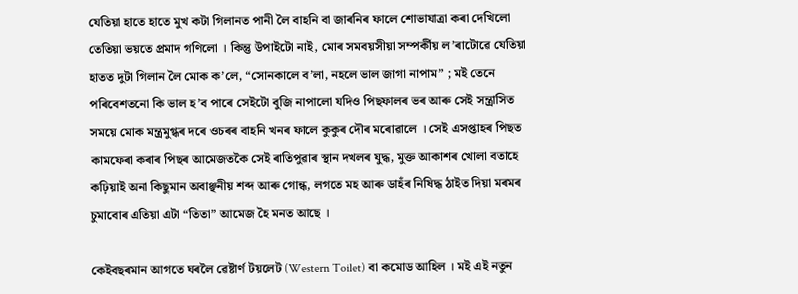যেতিয়া হাতে হাতে মুখ কটা গিলানত পানী লৈ বাহনি বা জাৰনিৰ ফালে শোভাযাত্রা কৰা দেখিলো তেতিয়া ভয়তে প্রমাদ গণিলো । কিন্তু উপাইটো নাই, মোৰ সমবয়সীয়া সম্পৰ্কীয় ল’ৰাটোৱে যেতিয়া হাতত দুটা গিলান লৈ মোক ক’লে, “সোনকালে ব’লা, নহলে ভাল জাগা নাপাম” ; মই তেনে পৰিবেশতনো কি ভাল হ’ব পাৰে সেইটো বুজি নাপালো যদিও পিছফালৰ ভৰ আৰু সেই সন্ত্রাসিত সময়ে মোক মন্ত্রমুগ্ধৰ দৰে ওচৰৰ বাহনি খনৰ ফালে কুকুৰ দৌৰ মৰোৱালে । সেই এসপ্তাহৰ পিছত কামফেৰা কৰাৰ পিছৰ আমেজতকৈ সেই ৰাতিপুৱাৰ স্থান দখলৰ যুদ্ধ, মুক্ত আকাশৰ খোলা বতাহে কঢ়িয়াই অনা কিছুমান অবাঞ্ছনীয় শব্দ আৰু গোন্ধ, লগতে মহ আৰু ডাহঁৰ নিষিদ্ধ ঠাইত দিয়া মৰমৰ চুমাবোৰ এতিয়া এটা “তিতা” আমেজ হৈ মনত আছে ।

কেইবছৰমান আগতে ঘৰলৈ ৱেষ্টাৰ্ণ টয়লেট (Western Toilet) বা কমোড আহিল । মই এই নতুন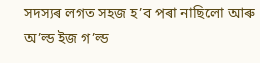সদস্যৰ লগত সহজ হ’ব পৰা নাছিলো আৰু অ’ল্ড ইজ গ’ল্ড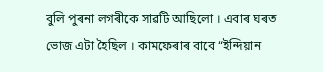বুলি পুৰনা লগৰীকে সাৱটি আছিলো । এবাৰ ঘৰত ভোজ এটা হৈছিল । কামফেৰাৰ বাবে “ইন্দিয়ান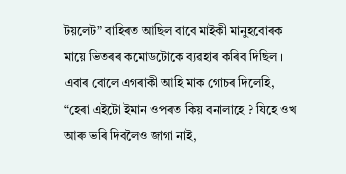টয়লেট” বাহিৰত আছিল বাবে মাইকী মানুহবোৰক মায়ে ভিতৰৰ কমোডটোকে ব্যৱহাৰ কৰিব দিছিল । এবাৰ বোলে এগৰাকী আহি মাক গোচৰ দিলেহি, “হেৰা এইটো ইমান ওপৰত কিয় বনালাহে ? যিহে ওখ আৰু ভৰি দিবলৈও জাগা নাই,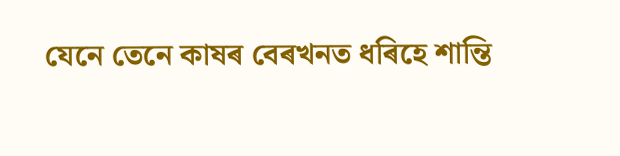যেনে তেনে কাষৰ বেৰখনত ধৰিহে শান্তি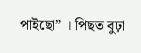পাইছো” । পিছত বুঢ়া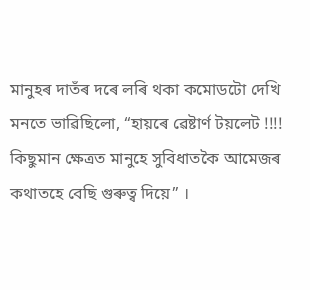মানুহৰ দাতঁৰ দৰে লৰি থকা কমোডটো দেখি মনতে ভাৱিছিলো, “হায়ৰে ৱেষ্টাৰ্ণ টয়লেট !!!! কিছুমান ক্ষেত্রত মানুহে সুবিধাতকৈ আমেজৰ কথাতহে বেছি গুৰুত্ব দিয়ে” ।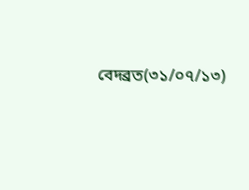বেদব্রত(৩১/০৭/১৩)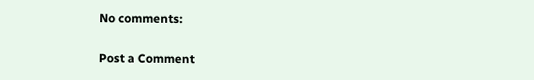No comments:

Post a Comment